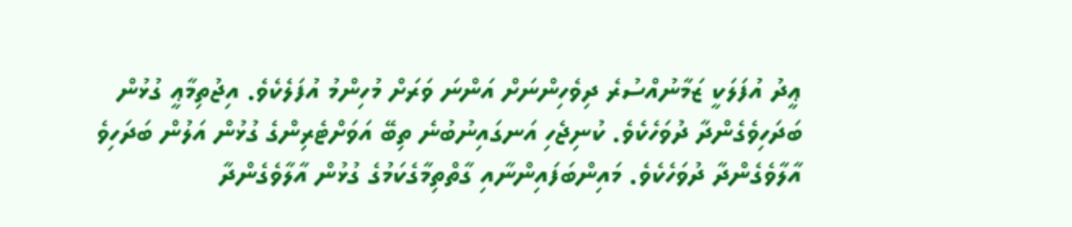ޢީދު އުފަލަކީ ޒަމާނުއްސުރެ ދިވެހިންނަށް އަންނަ ވަރަށް މުހިންމު އުފަލެކެވެ. އިޖުތިމާޢީ ގުޅުން ބަދަހިވެގެންދާ ދުވަހެކެވެ. ކުނިޖެހި އަނގައިނުބުނެ ތިބޭ އަވަށްޓެރިންގެ ގުޅުން އަލުން ބަދަހިވެ އާލާވެގެންދާ ދުވަހެކެވެ. މައިންބަފައިންނާއި ގާތްތިމާގެކަމުގެ ގުޅުން އާލާވެގެންދާ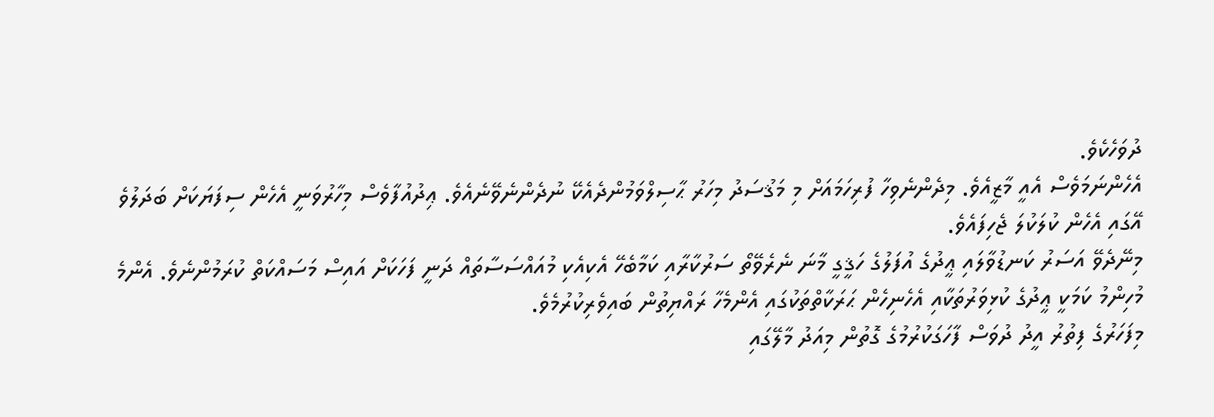ދުވަހެކެވެ.
އެހެންނަމަވެސް އެއީ މާޒީއެވެ. މިދެންނެވިހާ ފުރިހަމައަށް މި މަޤުސަދު މިހަރު ޙާސިލްވަމުންދެއެކޭ ނުދެންނެވޭނެއެވެ. ޢިދުއުފާވެސް މިހާރުވަނީ އެހެން ސިފަޔަކަށް ބަދަލުވެ އޭގައި އެހެން ކުލަކުލަ ޖެހިފައެވެ.
މިނޭދެވޭ އަސަރު ކަނޑުވާލައި ޢީދުގެ އުފަލުގެ ހަޤީގީ މާނަ ނެރެވޭތޯ ސަރުކާރާއި ކަމާބެހޭ އެކިއެކި މުއައްސަސާތައް ދަނީ ފަހަކަށް އައިސް މަސައްކަތް ކުރަމުންނެވެ. އެންމެ މުހިންމު ކަމަކީ ޢީދުގެ ކުޅިވަރުތަކާއި އެހެނިހެން ޙަރަކާތްތަކުގައި އެންމެހާ ރައްޔިތުން ބައިވެރިކުރުމެވެ.
މިފަހަރުގެ ފިތުރު އީދު ދުވަސް ފާހަގަކުރުމުގެ ގޮތުން މިއަދު މާލޭގައި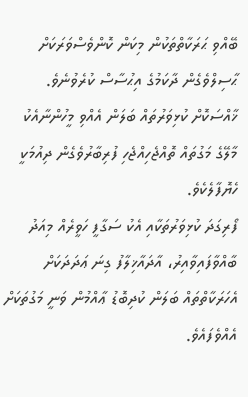ބޭއްވި ޙަރަކާތްތަކުން މިކަން ކޮންވެސްވަރަކަށް ޙާސިލްވެގެން ދާކަމުގެ އިޙުސާސް ކުރެވުނެވެ. ޚާއްސަކޮށް ކުޅިވަރުތައް ބަލަން އެއްވި މީހުންނާއެކު މާލޭގެ މަގުތައް ތޮއްޖެހިއްޖެހި ފުރިބާރުވެގެން ދިއުމަކީ ހެޔޮފާލެކެވެ.
ފޯރިގަދަ ކުޅިވަރުތަކާއި އެކު ސަގާފީ ހަވީރެއް މިއަދު ބާއްވާފައިވާއިރު، އާދައާޚިލާފު ގިނަ ޢަދަދަކަށް އެހަރަކާތްތައް ބަލަން ކުދިބޮޑު ޢާއްމުން ވަނީ މަގުތަކަށް އެއްވެފައެވެ.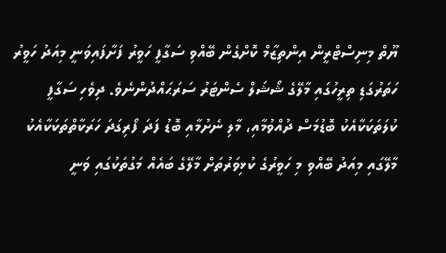ޔޫތް މިނިސްޓްރީން އިންތިޒާމް ކޮށްގެން ބޭއްވި ސަގާފީ ހަވީރު ފަށާފައިވަނީ މިއަދު ހަވީރު ހަތަރުގަޑި ތިރީހުގައި މާލޭގެ ޝޯޝަލް ސެންޓަރު ސަރަޙައްދުންނެވެ. ދިވެހި ސަގާފީ ކުލަތަކަކާއެކު ބޮޑުމަސް ދުއްވުމާއި، މާލި ނެށުމާއި ބޮޑު ފަދަ ފޯރިގަދަ ހަރަކާތްތަކަކާއެކު މާލޭގައި މިއަދު ބޭއްވި މި ހަވީރުގެ ކުޅިވަރުތަށް މާލޭގެ ބައެއް މަގުތަކުގައި ވަނީ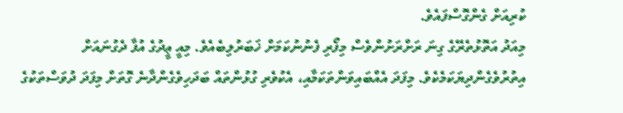ކުރިއަށް ގެންގޮސްފައެވެ.
މިއަދު އަތޮޅުތެރޭގެ ގިނަ ރަށްރަށުންވެސް މިފޯރި ފެނުނުކަމަށް ޚަބަރުލިބެއެވެ. މިއީ ޢީދުގެ އުފާ ދެގުނައަށް އިތުރުވެގެންދިޔަކަމެކެވެ. މިފަދަ އެއްބައިވަންތަކަމާއި، އެކުވެރި ގުޅުންތައް ބަދަހިވެގެންދާނެ ގޮތަށް މިފަދަ ދުވަސްތަކުގެ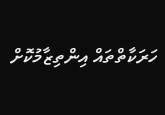ހަރަކާތްތައް އިންތިޒާމުކޮށް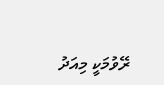ރޭވުމަކީ މިއަދު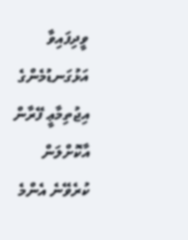ވީދިފައިވާ އަޅުގަނޑުމެންގެ އިޖުތިމާޢީ ފޭރާން އާކޮށްލަން ކުރެވޭނެ އެންމެ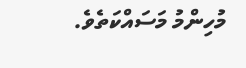މުހިންމު މަސައްކަތެވެ.